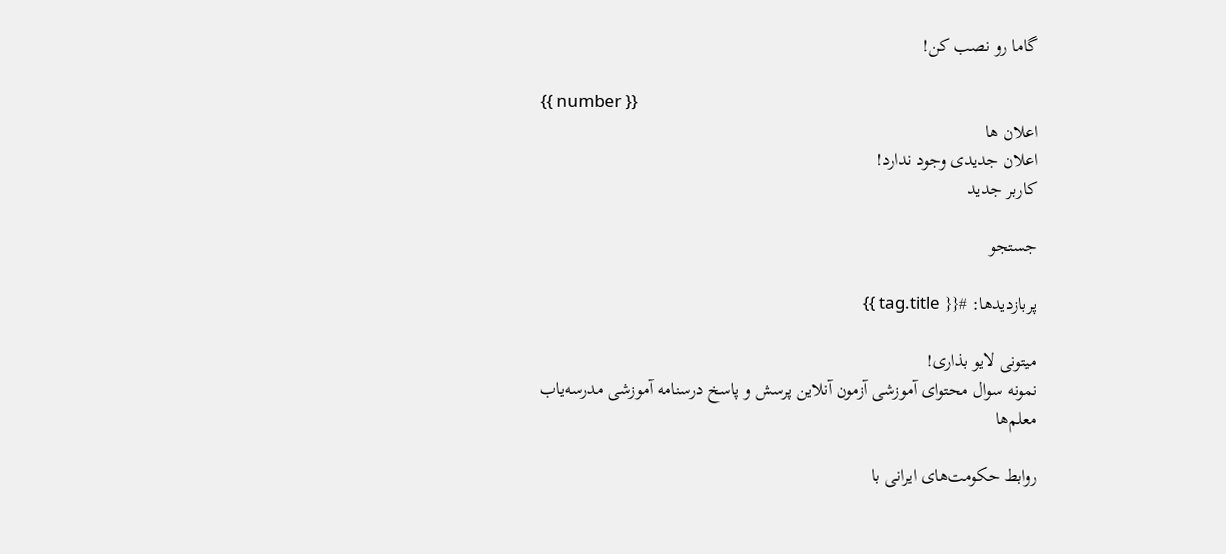گاما رو نصب کن!

{{ number }}
اعلان ها
اعلان جدیدی وجود ندارد!
کاربر جدید

جستجو

پربازدیدها: #{{ tag.title }}

میتونی لایو بذاری!
نمونه سوال محتوای آموزشی آزمون آنلاین پرسش و پاسخ درسنامه آموزشی مدرسه‌یاب معلم‌ها

روابط حکومت‌های ایرانی با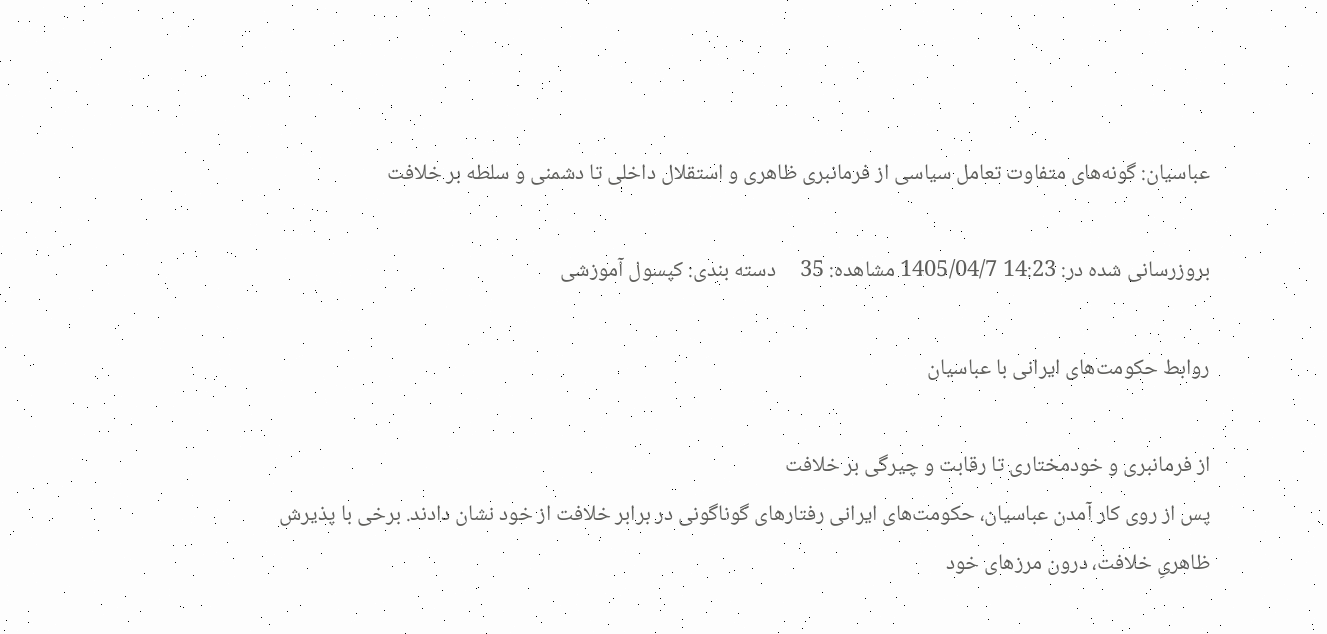عباسیان: گونه‌های متفاوت تعامل سیاسی از فرمانبری ظاهری و استقلال داخلی تا دشمنی و سلطه بر خلافت

بروزرسانی شده در: 14:23 1405/04/7 مشاهده: 35     دسته بندی: کپسول آموزشی

روابط حکومت‌های ایرانی با عباسیان

از فرمانبری و خودمختاری تا رقابت و چیرگی بر خلافت
پس از روی کار آمدن عباسیان، حکومت‌های ایرانی رفتارهای گوناگونی در برابر خلافت از خود نشان دادند. برخی با پذیرش ظاهریِ خلافت، درون مرزهای خود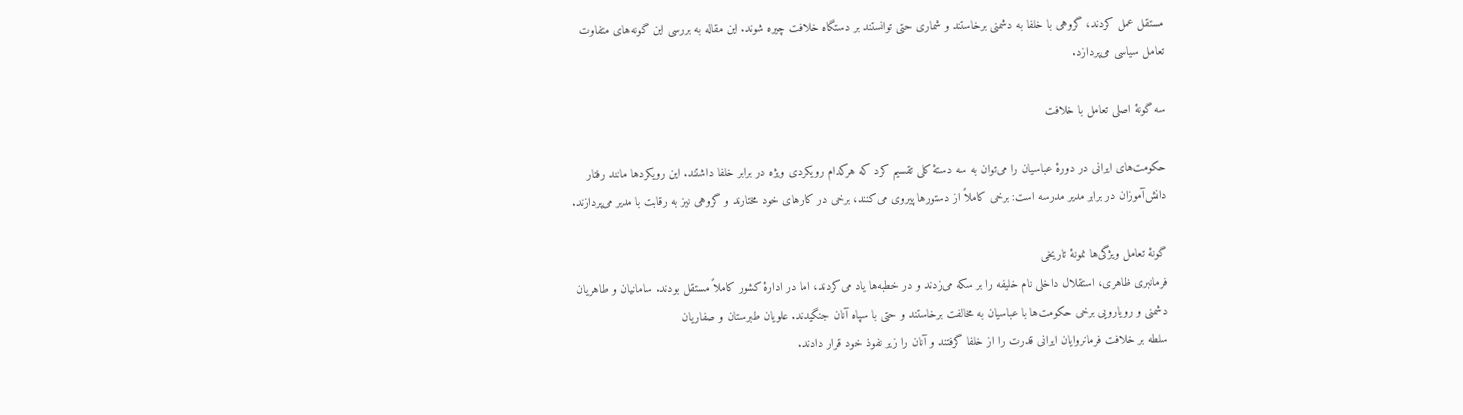مستقل عمل کردند، گروهی با خلفا به دشمنی برخاستند و شماری حتی توانستند بر دستگاه خلافت چیره شوند. این مقاله به بررسی این گونه‌های متفاوت تعامل سیاسی می‌پردازد.

سه گونهٔ اصلی تعامل با خلافت

حکومت‌های ایرانی در دورهٔ عباسیان را می‌توان به سه دستهٔ کلی تقسیم کرد که هرکدام رویکردی ویژه در برابر خلفا داشتند. این رویکردها مانند رفتار دانش‌آموزان در برابر مدیر مدرسه است: برخی کاملاً از دستورها پیروی می‌کنند، برخی در کارهای خود مختارند و گروهی نیز به رقابت با مدیر می‌پردازند.

گونهٔ تعامل ویژگی‌ها نمونهٔ تاریخی
فرمانبری ظاهری، استقلال داخلی نام خلیفه را بر سکه می‌زدند و در خطبه‌ها یاد می‌کردند، اما در ادارهٔ کشور کاملاً مستقل بودند. سامانیان و طاهریان
دشمنی و رویارویی برخی حکومت‌ها با عباسیان به مخالفت برخاستند و حتی با سپاه آنان جنگیدند. علویان طبرستان و صفاریان
سلطه بر خلافت فرمانروایان ایرانی قدرت را از خلفا گرفتند و آنان را زیر نفوذ خود قرار دادند.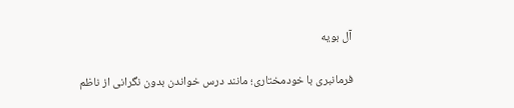آل بویه

فرمانبری با خودمختاری؛ مانند درس خواندن بدون نگرانی از ناظم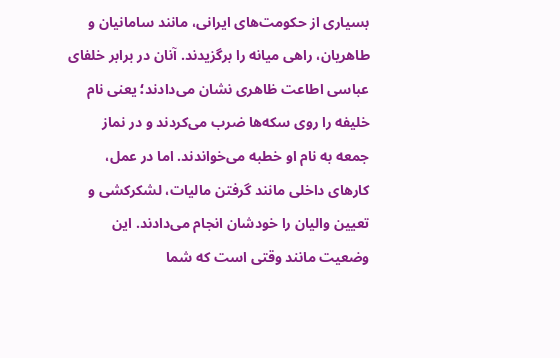بسیاری از حکومت‌های ایرانی، مانند سامانیان و طاهریان، راهی میانه را برگزیدند. آنان در برابر خلفای عباسی اطاعت ظاهری نشان می‌دادند؛ یعنی نام خلیفه را روی سکه‌ها ضرب می‌کردند و در نماز جمعه به نام او خطبه می‌خواندند. اما در عمل، کارهای داخلی مانند گرفتن مالیات، لشکرکشی و تعیین والیان را خودشان انجام می‌دادند. این وضعیت مانند وقتی است که شما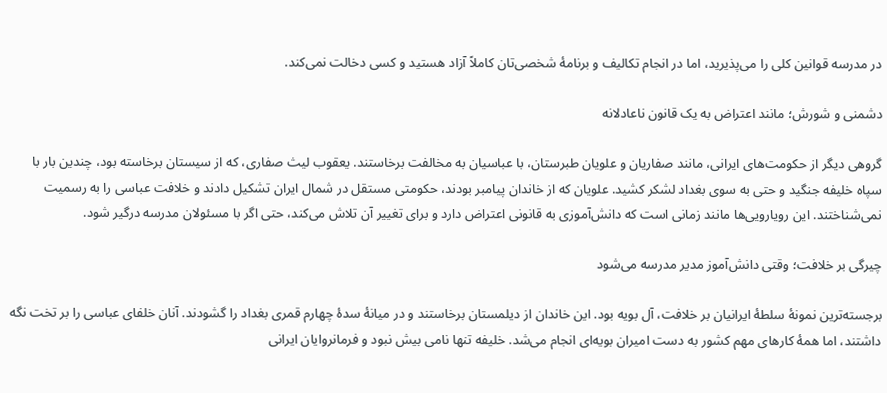در مدرسه قوانین کلی را می‌پذیرید، اما در انجام تکالیف و برنامهٔ شخصی‌تان کاملاً آزاد هستید و کسی دخالت نمی‌کند.

دشمنی و شورش؛ مانند اعتراض به یک قانون ناعادلانه

گروهی دیگر از حکومت‌های ایرانی، مانند صفاریان و علویان طبرستان، با عباسیان به مخالفت برخاستند. یعقوب لیث صفاری، که از سیستان برخاسته بود، چندین بار با سپاه خلیفه جنگید و حتی به سوی بغداد لشکر کشید. علویان که از خاندان پیامبر بودند، حکومتی مستقل در شمال ایران تشکیل دادند و خلافت عباسی را به رسمیت نمی‌شناختند. این رویارویی‌ها مانند زمانی است که دانش‌آموزی به قانونی اعتراض دارد و برای تغییر آن تلاش می‌کند، حتی اگر با مسئولان مدرسه درگیر شود.

چیرگی بر خلافت؛ وقتی دانش‌آموز مدیر مدرسه می‌شود

برجسته‌ترین نمونهٔ سلطهٔ ایرانیان بر خلافت، آل بویه بود. این خاندان از دیلمستان برخاستند و در میانهٔ سدهٔ چهارم قمری بغداد را گشودند. آنان خلفای عباسی را بر تخت نگه داشتند، اما همهٔ کارهای مهم کشور به دست امیران بویه‌ای انجام می‌شد. خلیفه تنها نامی بیش نبود و فرمانروایان ایرانی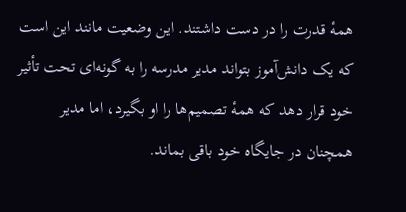همهٔ قدرت را در دست داشتند. این وضعیت مانند این است که یک دانش‌آموز بتواند مدیر مدرسه را به گونه‌ای تحت تأثیر خود قرار دهد که همهٔ تصمیم‌ها را او بگیرد، اما مدیر همچنان در جایگاه خود باقی بماند.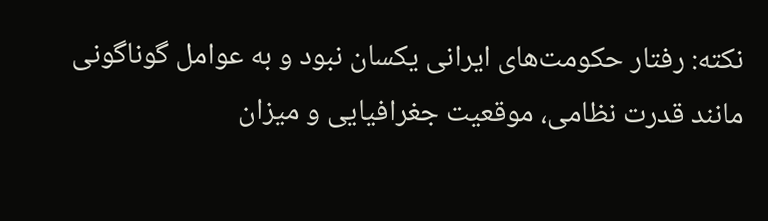نکته: رفتار حکومت‌های ایرانی یکسان نبود و به عوامل گوناگونی مانند قدرت نظامی، موقعیت جغرافیایی و میزان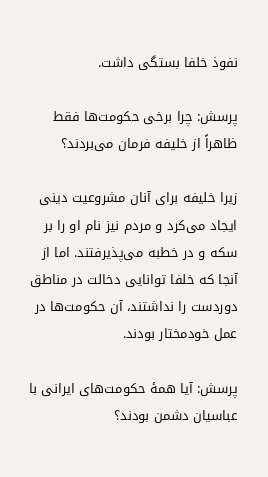نفوذ خلفا بستگی داشت.

پرسش: چرا برخی حکومت‌ها فقط ظاهراً از خلیفه فرمان می‌بردند؟

زیرا خلیفه برای آنان مشروعیت دینی ایجاد می‌کرد و مردم نیز نام او را بر سکه و در خطبه می‌پذیرفتند. اما از آنجا که خلفا توانایی دخالت در مناطق دوردست را نداشتند، آن حکومت‌ها در عمل خودمختار بودند.

پرسش: آیا همهٔ حکومت‌های ایرانی با عباسیان دشمن بودند؟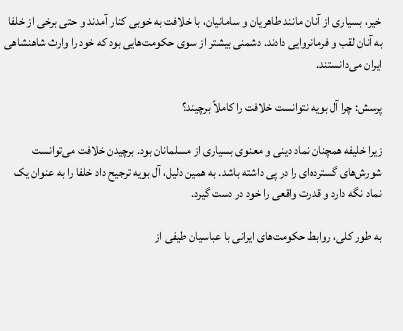خیر، بسیاری از آنان مانند طاهریان و سامانیان، با خلافت به خوبی کنار آمدند و حتی برخی از خلفا به آنان لقب و فرمانروایی دادند. دشمنی بیشتر از سوی حکومت‌هایی بود که خود را وارث شاهنشاهی ایران می‌دانستند.

پرسش: چرا آل بویه نتوانست خلافت را کاملاً برچیند؟

زیرا خلیفه همچنان نماد دینی و معنوی بسیاری از مسلمانان بود. برچیدن خلافت می‌توانست شورش‌های گسترده‌ای را در پی داشته باشد. به همین دلیل، آل بویه ترجیح داد خلفا را به عنوان یک نماد نگه دارد و قدرت واقعی را خود در دست گیرد.

به طور کلی، روابط حکومت‌های ایرانی با عباسیان طیفی از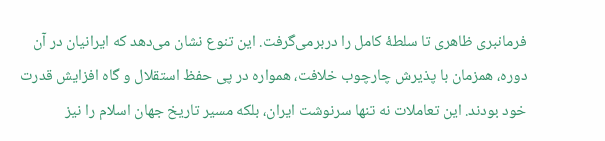فرمانبری ظاهری تا سلطهٔ کامل را دربرمی‌گرفت. این تنوع نشان می‌دهد که ایرانیان در آن دوره، همزمان با پذیرش چارچوب خلافت، همواره در پی حفظ استقلال و گاه افزایش قدرت خود بودند. این تعاملات نه تنها سرنوشت ایران، بلکه مسیر تاریخ جهان اسلام را نیز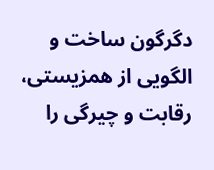دگرگون ساخت و الگویی از همزیستی، رقابت و چیرگی را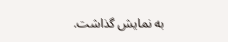به نمایش گذاشت.